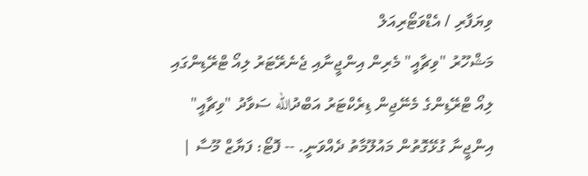ވިޔަފާރި / އެޑްވަޓޯރިއަލް
މަޝްހޫރު "ވިޗާއީ" މެރިން އިންޖީނާއި ޖެނެރޭޓަރު ލިއޯ ޓްރޭޑިންގައި
ލިއޯ ޓްރޭޑިންގެ މެނޭޖިން ޑިރެކްޓަރު އަބްދުالله ސަވާދު "ވިޗާއީ" އިންޖީނާ ގުޅޭގޮތުން މައުލޫމާތު ދެއްވަނީ. -- ފޮޓޯ: ފަޔާޒް މޫސާ |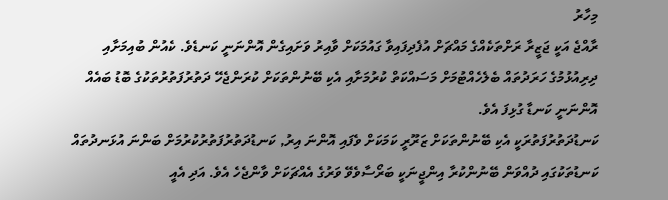މިހާރު
ރާއްޖެ އަކީ ޖަޒީރާ ރަށްތަކެއްގެ މައްޗަށް އުފެދިފައިވާ ގައުމަކަށް ވާއިރު ވަށައިގެން އޮންނަނީ ކަނޑެވެ. ކެއުން ބުއިމަށާއި ދިރިއުޅުމުގެ ހަރަދުތައް ބެލެހެއްޓުމަށް މަސައްކަތް ކުރުމަށާއި އެކި ބޭނުންތަކަށް ކުރަންޖެހޭ ދަތުރުފަތުރުތަކުގެ ބޮޑު ބައެއް އޮންނަނީ ކަނޑާ ގުޅިފަ އެވެ.
ކަނޑުދަތުރުފަތުރަކީ އެކި ބޭނުންތަކަށް ޒަރޫރީ ކަމަކަށް ވެފައި އޮންނަ އިރު, ކަނޑުދަތުރުފަތުރުކުރުމަށް ބަންނަ އުޅަނދުތައް ކަނޑުތަކުގައި ދުއްވަން ބޭނުންކުރާ އިންޖީނަކީ ބަރޯސާވެވޭ ވަރުގެ އެއްޗަކަށް ވާންޖެހެ އެވެ. އަދި އެއީ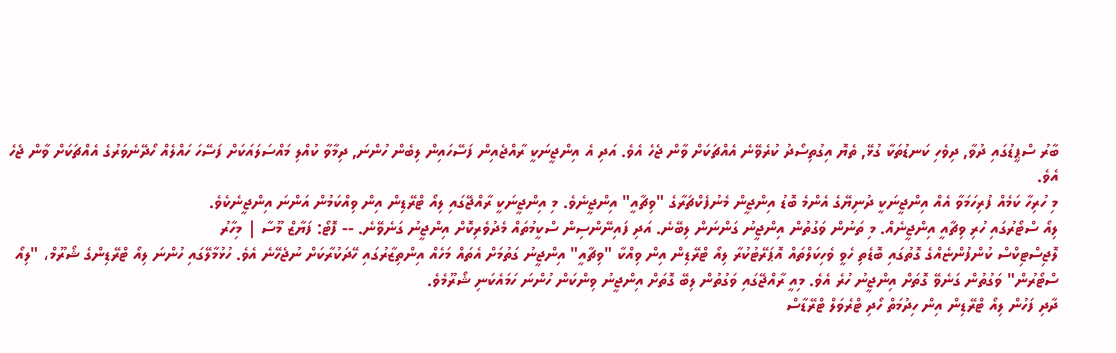ބާރު ސްޕީޑުގައި ދުވާ, ދިވެހި ކަނޑުތަކާ ގުޅޭ, ތެޔޮ އިގުތިސޯދު ކުރެވޭނެ އެއްޗަކަށް ވާން ޖެހެ އެވެ. އަދި އެ އިންޖީނަކީ ރާއްޖެއިން ފަސޭހައިން ލިބެން ހުންނަ, ދިމާވާ ކުއްލި މައްސަލައަކަށް ފަސޭހަ ހައްލެއް ހޯދޭނެވަރުގެ އެއްޗަކަށް ވާން ޖެހެ އެވެ.
މި ހުރިހާ ކަމެއް ފުރިހަމަވާ އެއް އިންޖީނަކީ ދުނިޔޭގެ އެންމެ ބޮޑު އިންޖީން މެނުފެކްޗަރާގެ "ވިޗާއީ" އިންޖީނެވެ. މި އިންޖީނަކީ ރާއްޖޭގައި ލިއޯ ޓްރޭޑިން އިން ވިއްކަމުން އަންނަ އިންޖީނެކެވެ.
ލިއޯ ސްޓޯރުގައި ހުރި ވިޗާއީ އިންޖީނެއް. މި ތަނުން ވަގުތުން އިންޖީނު ގަންނަން ލިބޭނެ. އަދި ފައިނޭންސިން ސްކީމުތައް މެދުވެރިކޮށް އިންޖީނު ގަނެވޭނެ. -- ފޮޓޯ: ފަޔާޒް މޫސާ | މިހާރު
ލޮޖިސްޓިކްސް ކުންފުންޏެއްގެ ގޮތުގައި ބޮޑެތި ހެވީ ވެހިކަލްތައް އޮޕަރޭޓުކުރާ ލިއޯ ޓްރޭޑިން އިން ވިއްކާ "ވިޗާއީ" އިންޖީނު ގަތުމަށް އެތައް މަހެއް އިންތިޒާރުގައި ހޭދަކުރާކަށް ނުޖެހޭނެ އެވެ. ހުޅުމާލޭގައި ހުންނަ ލިއޯ ޓްރޭޑިންގެ ޝޯރޫމް، "ލިއޯ ސްޓޯރުން" ވަގުތުން ގަނެވޭ ގޮތަށް އިންޖީނު ހުރެ އެވެ. މިއީ ރާއްޖޭގައި ވަގުތުން ލިބޭ ގޮތަށް އިންޖީނު ވިންކަން ހުންނަ ހަމައެކަނި ޝޯރޫމެވެ.
ދާދި ފަހުން ލިއޯ ޓްރޭޑިން އިން ހިދުމަތް ހޯދި ޓްރެވަލް ޓްރޭޑާސް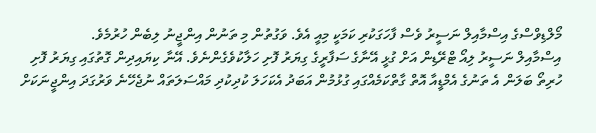މޯލްޑިވްސްގެ އިސްމާއިލް ނަސީރު ވެސް ފާހަގަކުރި ކަމަކީ މިއީ އެވެ. ވަގުތުން މި ތަނުން އިންޖީނު ލިބެން ހުރުމެވެ.
އިސްމާއިލް ނަސީރު ލިއޯ ޓްރޭޑިން އަށް ގުޅީ އޭނާގެ ސަފާރީގެ ގިޔަރު ފޮށި ހަލާކުވެގެންނެވެ. އޭނާ ކިޔައިދިން ގޮތުގައި ގިޔަރު ފޮށި ހުރިތޯ ބަލަން އެ ތަނުގެ އެމްޑީއާ އޮތް ގާތްކަމެއްގައި ގުޅުމުން އަބަދު އެކަހަލަ ކުދިކުދި މައްސަލަތައް ނުޖެހޭނެ ވަރުގަދަ އިންޖީނަކަށް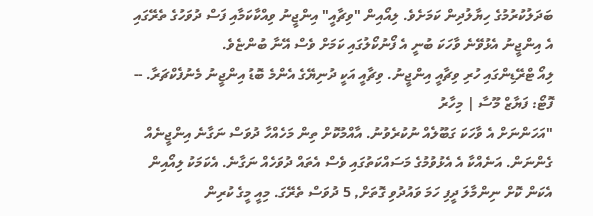ބަދަލުކުރުމުގެ ހިޔާލުދިން ކަމަށެވެ. ލިއޯއިން "ވިޗާއީ" އިންޖީނު ވިއްކާކަމާއި ފަސް ދުވަހުގެ ތެރޭގައި އެ އިންޖީނު އެޅުވޭނެ ވާހަކަ ބުނީ އެ ފޯނުކޯލުގައި ކަމަށް ވެސް އޭނާ ބުންޏެވެ.
ލިއޯ ޓްރޭޑިންގައި ހުރި ވިޗާއީ އިންޖީނު. ވިޗާއީ އަކީ ދުނިޔޭގެ އެންމެ ބޮޑު އިންޖީނު މެނުފެކްޗަރާ. -- ފޮޓޯ: ފަޔާޒް މޫސާ | މިހާރު
"އަހަންނަށް އެ ވާހަކަ ގަބޫލެއް ނުކުރެވުނު. އާއްމުކޮށް ތިން މަހެއްހާ ދުވަސް ނަގާނެ އިންޖީނެއް ގެންނަން. އަނެއްކާ އެ އެޅުވުމުގެ މަސައްކަތުގައި ވެސް އެތައް ދުވަހެއް ނަގާނެ. އެކަމަކު ލިއޯއިން އެކަން ކޮށް ނިންމާލަ ދީފި ހަމަ ވައުދުވި ގޮތަށް, 5 ދުވަސް ތެރޭގަ. މިއީ މީގެ ކުރިން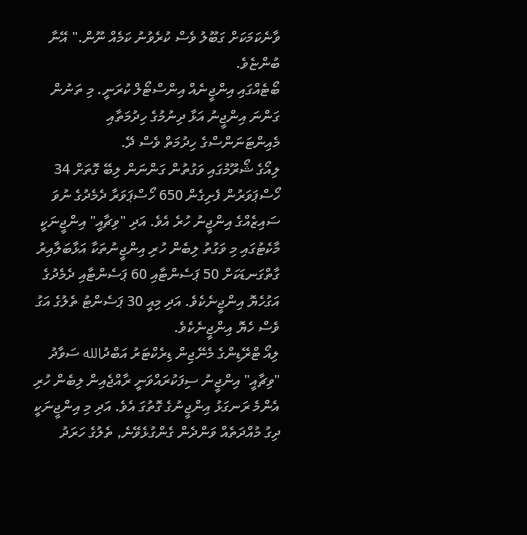ވާނެކަމަކަށް ގަބޫލު ވެސް ކުރެވުނު ކަމެއް ނޫން." އޭނާ ބުންޏެވެ.
ބޯޓެއްގައި އިންޖީނެއް އިންސްޓޯލް ކުރަނީ. މި ތަނުން ގަންނަ އިންޖީނު އަޅާ ދިނުމުގެ ހިދުމަތާއި މެއިންޓަނަންސްގެ ހިދުމަތް ވެސް ދޭ.
ލިއޯގެ ޝޯރޫމުގައި ވަގުތުން ގަންނަން ލިބޭ ގޮތަށް 34 ހޯސްޕަވަރުން ފެށިގެން 650 ހޯސްޕަވަރާ ދެމެދުގެ ނުވަ ސައިޒެއްގެ އިންޖީނު ހުރެ އެވެ. އަދި "ވިޗާއީ" އިންޖީނަކީ މާކެޓުގައި މި ވަގުތު ލިބެން ހުރި އިންޖީނުތަކާ އަޅާބަލާއިރު ގާތްގަނޑަކަށް 50 ޕަސެންޓާއި 60 ޕަސެންޓާއި ދެމެދުގެ އަގުހެޔޮ އިންޖީނެކެވެ. އަދި މިއީ 30 ޕަސެންޓު ތެލުގެ އަގު ވެސް ހެޔޮ އިންޖީނެކެވެ.
ލިއޯ ޓްރޭޑިންގެ މެނޭޖިން ޑިރެކްޓަރު އަބްދުالله ސަވާދު "ވިޗާއީ" އިންޖީނު ސިފަކުރައްވަނީ ރާއްޖެއިން ލިބެން ހުރި އެންމެ ރަނގަޅު އިންޖީނުގެ ގޮތުގަ އެވެ. އަދި މި އިންޖީނަކީ ދިގު މުއްދަތެއް ވަންދެން ގެންގުޅެވޭނެ, ތެލުގެ ހަރަދު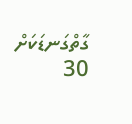ގާތްގަނޑަކަށް 30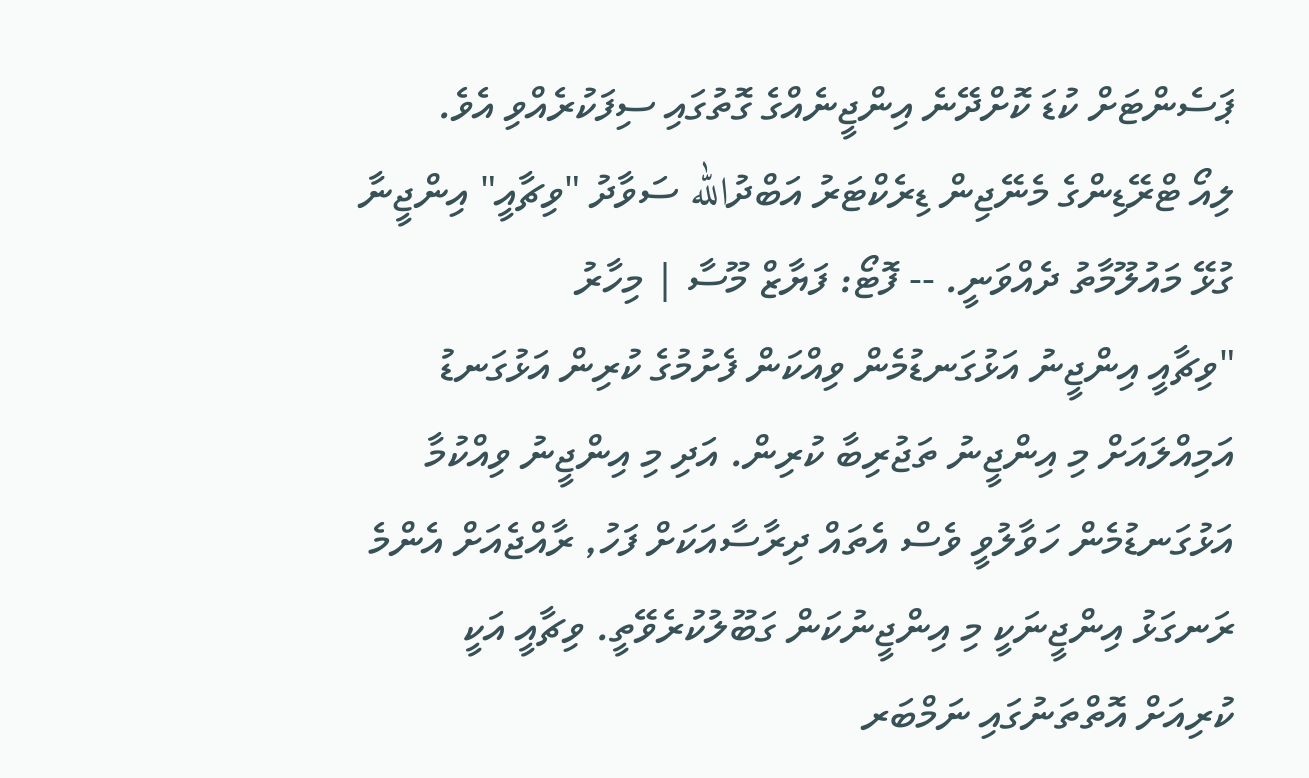ޕަސެންޓަށް ކުޑަ ކޮށްދޭނެ އިންޖީނެއްގެ ގޮތުގައި ސިފަކުރެއްވި އެވެ.
ލިއޯ ޓްރޭޑިންގެ މެނޭޖިން ޑިރެކްޓަރު އަބްދުالله ސަވާދު "ވިޗާއީ" އިންޖީނާ ގުޅޭ މައުލޫމާތު ދެއްވަނީ. -- ފޮޓޯ: ފަޔާޒް މޫސާ | މިހާރު
"ވިޗާއީ އިންޖީނު އަޅުގަނޑުމެން ވިއްކަން ފެށުމުގެ ކުރިން އަޅުގަނޑު އަމިއްލައަށް މި އިންޖީނު ތަޖުރިބާ ކުރިން. އަދި މި އިންޖީނު ވިއްކުމާ އަޅުގަނޑުމެން ހަވާލުވީ ވެސް އެތައް ދިރާސާއަކަށް ފަހު, ރާއްޖެއަށް އެންމެ ރަނގަޅު އިންޖީނަކީ މި އިންޖީނުކަން ގަބޫލުކުރެވޭތީ. ވިޗާއީ އަކީ ކުރިއަށް އޮތްތަނުގައި ނަމްބަރ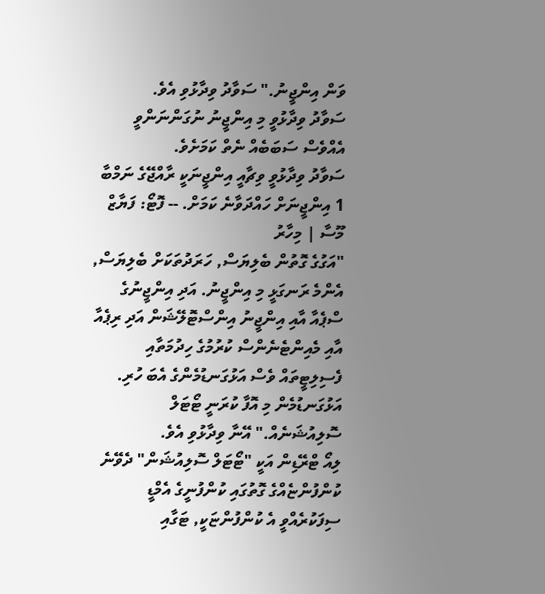ވަން އިންޖީނު." ސަވާދު ވިދާޅުވި އެވެ.
ސަވާދު ވިދާޅުވީ މި އިންޖީނު ނުގަންނަންވީ އެއްވެސް ސަބަބެއް ނެތް ކަމަށެވެ.
ސަވާދު ވިދާޅުވީ ވިޗާއީ އިންޖީނަކީ ރާއްޖޭގެ ނަމްބާ 1 އިންޖީނަށް ހައްދަވާނެ ކަމަށް. -- ފޮޓޯ: ފަޔާޒް މޫސާ | މިހާރު
"އަގުގެ ގޮތުން ބެލިޔަސް, ހަރަދުތަކަށް ބެލިޔަސް, އެންމެ ރަނގަޅީ މި އިންޖީނު. އަދި އިންޖީނުގެ ސްޕެއާ އާއި އިންޖީނު އިންސްޓޮލޭޝަން އަދި ރިޕެއާ އާއި މެއިންޓެނެންސް ކުރުމުގެ ހިދުމަތާއި ފެސިލިޓީތައް ވެސް އަޅުގަނޑުމެންގެ އެބަ ހުރި. އަޅުގަނޑުމެން މި އޮފާ ކުރަނީ ޓޯޓަލް ސޮލިއުޝަނެއް." އޭނާ ވިދާޅުވި އެވެ.
ލިއޯ ޓްރޭޑިން އަކީ "ޓޯޓަލް ސޮލިއުޝަން" ދެވޭނެ ކުންފުންޏެއްގެ ގޮތުގައި ކުންފުނީގެ އެމްޑީ ސިފަކުރެއްވީ އެ ކުންފުންޏަކީ, ޓަގާއި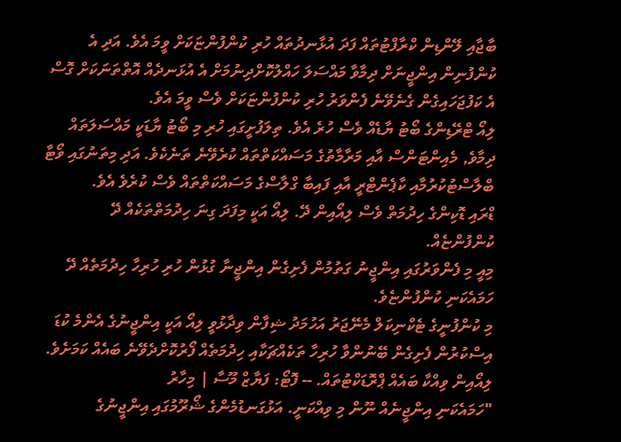ބާޖާއި ލޭންޑިން ކްރާފްޓުތައް ފަދަ އުޅާނދުތައް ހުރި ކުންފުންޏަކަށް ވީމަ އެވެ. އަދި އެ ކުންފުނިން އިންޖީނަށް ދިމާވާ މައްސަލަ ހައްލުކޮށްދިނުމަށް އެ އުޅަނދެއް އޮތްތަނަކަށް ގޮސް އެ ކަފުޖަހައިގެން ގެނެވޭނެ ފެންވަރު ހުރި ކުންފުންޏަކަށް ވެސް ވީމަ އެވެ.
ލިއޯ ޓްރޭޑިންގެ ބޯޓު ޔާޑެއް ވެސް ހުރެ އެވެ. ތިލަފުށީގައި ހުރި މި ބޯޓު ޔާޑަކީ މައްސަލަތައް ދިމާވެ, މެއިންޓަންސް އާއި މަރާމާތުގެ މަސައްކަތްތައް ކުރެވޭނެ ތަނެކެވެ. އަދި މިތަނުގައި ވޯޓާ ބްލާސްޓުކުރުމާއި ކާޕެންޓްރީ އާއި ފައިބާ ގްލާސްގެ މަސައްކަތްތައް ވެސް ކުރެވެ އެވެ.
ޑްރައި ޑޮކިންގެ ހިދުމަތް ވެސް ލިއޯއިން ދޭ. ލިއޯ އަކީ މިފަދަ ގިނަ ހިދުމަތްތަކެއް ދޭ ކުންފުންޏެއް.
މިއީ މި ފެންވަރުގައި އިންޖީނު ގަތުމުން ފެށިގެން އިންޖީނާ ގުޅުން ހުރި ހުރިހާ ހިދުމަތެއް ދޭ ހަމައެކަނި ކުންފުންޏެވެ.
މި ކުންފުނީގެ ޓެކްނިކަލް މެނޭޖަރު އަހުމަދު ޝިފާން ވިދާޅުވީ ލިއޯ އަކީ އިންޖީނުގެ އެންމެ ކުޑަ އިސްކުރުން ފެށިގެން ބޭނުންވާ ހުރިހާ ތަކެއްޗަކާއި ހިދުމަތެއް ފޯރުކޮށްދެވޭނެ ބައެއް ކަމަށެވެ.
ލިއޯއިން ވިއްކާ ބައެއް ޕްރޮޑަކްޓުތައް. -- ފޮޓޯ: ފަޔާޒް މޫސާ | މިހާރު
"ހަމައެކަނި އިންޖީނެއް ނޫން މި ވިއްކަނީ. އަޅުގަނޑުމެންގެ ޝޯރޫމުގައި އިންޖީނުގެ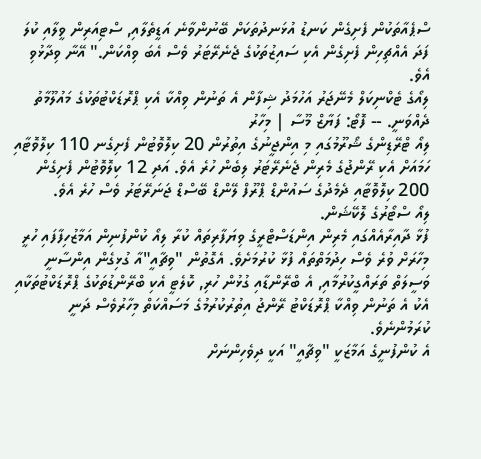ސްޕެއާތަކުން ފެށިގެން ކަނޑު އުޅަނދުތަކަށް ބޭނުންވާނެ އަޑީތެލާއި, ސްޓިއަރިން ވީލާއި ކުލަ ފަދަ އެއްޗިހިން ފެށިގެން އެކި ސައިޒުތަކުގެ ޖެނެރޭޓަރު ވެސް އެބަ ވިއްކަން." އޭނާ ވިދާޅުވި އެވެ.
ލިއޯގެ ޓެކްނިކަލް މެނޭޖަރު އަހުމަދު ޝިފާން އެ ތަނުން ވިއްކާ އެކި ޕްރޮޑަކްޓުތަކުގެ މައުލޫމާތު ދެއްވަނީ. -- ފޮޓޯ: ފަޔާޒް މޫސާ | މިހާރު
ލިއޯ ޓްރޭޑިންގެ ޝޯރޫމުގައި މި އިންޖީނުގެ އިތުރުން 20 ކިލޮވޮޓުން ފެށިގެނ 110 ކިލޮވޮޓާއި ހަމައަށް އެކި ރޭންޖުގެ މެރިން ޖެނެރޭޓަރު ލިބެން ހުރެ އެވެ. އަދި 12 ކިލޮވޮޓުން ފެށިގެން 200 ކިލޮވޮޓާއި ދެމެދުގެ ސައުންޑް ޕްރޫފް ލޭންޑް ބޭސްޑް ޖަނަރޭޓަރު ވެސް ހުރެ އެވެ.
ލިއޯ ސްޓޯރުގެ ލޮކޭޝަން.
ފުޅާ ދާއިރާއެއްގައި މެރިން އިންޑަސްޓްރީގެ ވިޔަފާރިތައް ކުރާ ލިއޯ ކުންފުނިން އަމާޒުހިފާފައި ހުރީ މިހާރަށް ވުރެ ވެސް ހިދުމަތްތައް ފުޅާ ކުރުމަށެވެ. އެގޮތުން "ވިޗާއީ"އާ ގުޅިގެން އިންސާނީ ވަސީލަތް ތަރައްގީކުރުމާއި, އެ ބްރޭންޑާއި ގުޅުން ހުރި, ކޮލެޓީ އެކި ބްރޭންޑުތަކުގެ ޕްރޮޑަކްޓުތަކާއި އެކު އެ ތަނުން ވިއްކާ ޕްރޮޑަކްޓު ރޭންޖު އިތުރުކުރުމުގެ މަސައްކަތް މިހާރުވެސް ދަނީ ކުރަމުންނެވެ.
އެ ކުންފުނީގެ އަމާޒަކީ "ވިޗާއީ" އަކީ ދިވެހިންނަށް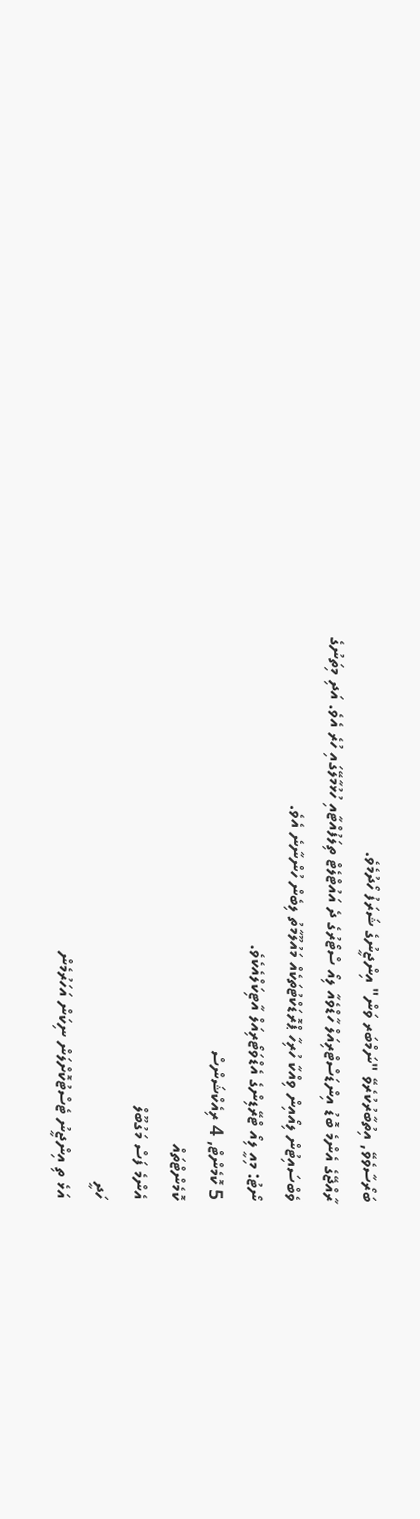ބަރޯސާވެވޭ, އިތުބާރުކުރެވޭ "ނަމްބަރ ވަން" އިންޖީނުގެ ޝަރަފު ހޯދުމެވެ.
ރާއްޖޭގެ އެންމެ ބޮޑު އިންޑަސްޓްރިއަލް ހާޑްވެއާ ލިއޯ ސްޓޯރުގެ ދެ އައުޓްލެޓް ތިލަފުއްޓާއި ހުޅުމާލޭގައި ހުރެ އެވެ. އަދި މިތަނުގެ ވެބްސައިޓުން ލިއޯއިން ވިއްކާ ހުރިހާ ޕްރޮޑަކްޓުތަކެއް މައުލޫމާތު ލިބެން ހުންނާނެ އެވެ.
ނޯޓު: މިއީ ލިއޯ ޓްރޭޑިންގެ އެޑްވަޓޯރިއަލް އާޓިކަލްއެކެވެ.
5 ކޮމެންޓް, 4 ރިއެކްޝަންސް
ކޮމެންޓްތައް
އެންމެ ފަސް މަގުބޫލް
ހަދީ
އަޅެ ތި އިންޖީނު ޓެސްޓުކޮށްލަން ނިކަން އަހަރުމެން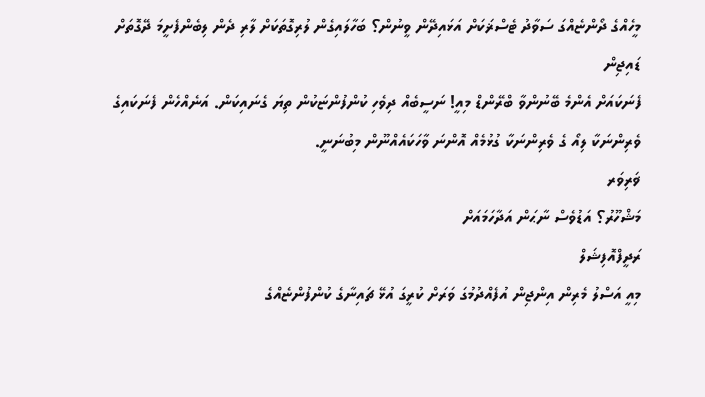މީހެއްގެ ދޯންޏެއްގަ ސަވާދު ޓެސްޜަކަށް އަޅައިދޭން ވީނުން؟ ބަހާލައިގެން ލުރިގޮތަކަށް ލާރި ދެން ލިބެންފެށީމަ ދޭގޮތަށް
ޑައިޖިން
ފެނަކައަށް އެންމެ ބޭނުންވާ ބްރޭންޑް މިއީ! ނަސީބެއް ދިވެހި ކުންފުންޏަކުން ތިޔަ ގެނައިކަން. އަނެއްހެން ފެނަކައިގެ ވެރިންނަކާ ލިއޯ ގެ ވެރިންނަކާ ގުޅުމެއް އޮންނަ ވާހަކައެއްނޫން މިބުނަނީ.
ޥަރިވަރ
މަޝްހޫރު؟ އަޑުވެސް ނާޙަން އަދާހަމައަށް
ރަދީފްއޮފިޝަލް
މިއީ އަސްލު މެރިން އިންޖިން އުފެއްދުމުގަ ވަރަށް ކުރީގަ އުޅޭ ޗައިނާގެ ކުންފުންޏެއްގެ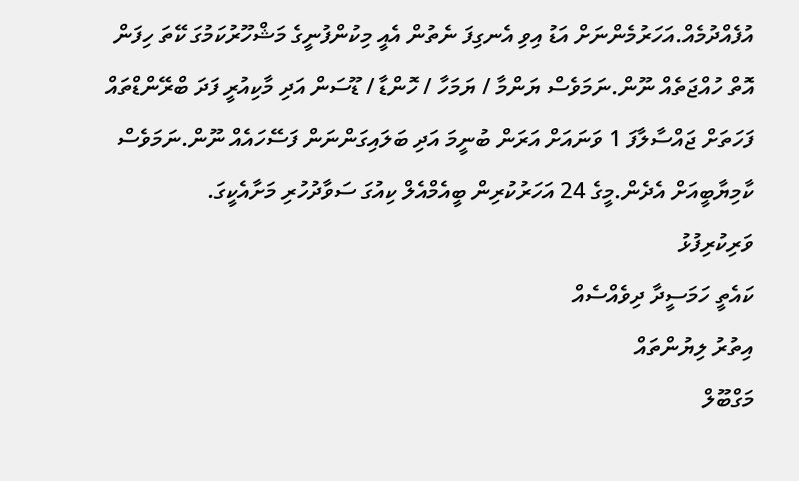އުފެއްދުމެއް.އަހަރުމެންނަށް އަޑު އިވި އެނގިފަ ނެތުން އެއީ މިކުންފުނީގެ މަޝްހޫރުކަމުގަ ކޭތަ ހިފަން އޮތް ހުއްޖަތެއް ނޫން.ނަމަވެސް ޔަންމާ / ޔަމަހާ / ހޮންޑާ / ޑޫސަން އަދި މާކިއުރީ ފަދަ ބްރޭންޑްތައް ފަހަތަށް ޖައްސާލާފަ 1 ވަނައަށް އަރަން ބުނީމަ އަދި ބަލައިގަންނަން ފަސޭހައެއް ނޫން.ނަމަވެސް ކާމިޔާބީއަށް އެދެން.މީގެ 24 އަހަރުކުރިން ބީއެމްއެލް ކިއުގަ ސަވާދުހުރި މަށާއެކީގަ.
ވަރިކުރިފުޅު
ކައެތީ ހަމަސީދާ ދިވެއްސެއް
އިތުރު ލިޔުންތައް
މަގްބޫލް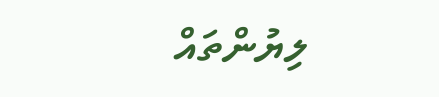ލިޔުންތައް